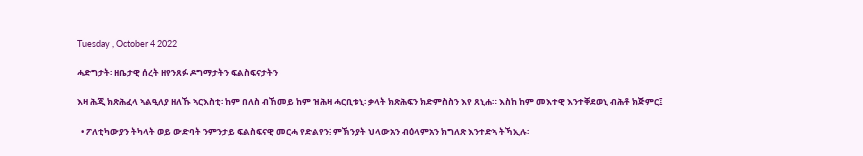Tuesday , October 4 2022

ሓድግታት፡ ዘቤታዊ ሰረት ዘየንጸፉ ዶግማታትን ፍልስፍናታትን

እዛ ሕጂ ክጽሕፈላ ኣልዒለያ ዘለኹ ኣርእስቲ፡ ከም በለስ ብኸመይ ከም ዝሕዛ ሓርቢቱኒ፡ ቃላት ክጽሕፍን ክድምስስን እየ ጸኒሐ። እስከ ከም መእተዊ እንተቐደወኒ ብሕቶ ክጅምር፤

  • ፖለቲካውያን ትካላት ወይ ውድባት ንምንታይ ፍልስፍናዊ መርሓ የድልየን፧ ምኽንያት ህላውአን ብዕላምአን ክግለጽ እንተድኣ ትኻኢሉ፡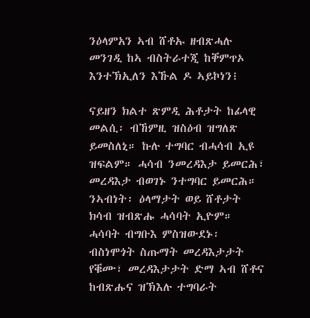ንዕላምአን ኣብ ሸቶኡ ዘብጽሓሉ መንገዲ ከኣ ብስትራተጂ ከቐምጥኦ እንተኽኢለን እኹል ዶ ኣይኮነን፧

ናይዘን ክልተ ጽምዲ ሕቶታት ከፊላዊ መልሲ፡ ብኸምዚ ዝስዕብ ዝግለጽ ይመስለኒ። ኩሉ ተግባር ብሓሳብ ኢዩ ዝፍልም። ሓሳብ ንመረዳእታ ይመርሕ፣ መረዳእታ ብወገኑ ንተግባር ይመርሕ። ንኣብነት፡ ዕላማታት ወይ ሸቶታት ክሳብ ዝብጽሑ ሓሳባት ኢዮም። ሓሳባት ብግቡእ ምስዝውደኑ፡ ብስነሞጎት ስጡማት መረዳእታታት የቑሙ፣ መረዳእታታት ድማ ኣብ ሸቶና ከብጽሑና ዝኽእሉ ተግባራት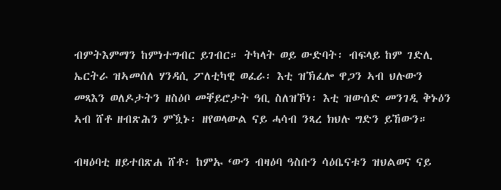ብምትእምማን ከምነተግብር ይገብር። ትካላት ወይ ውድባት፡ ብፍላይ ከም ገድሊ ኤርትራ ዝኣመሰለ ሃንዳሲ ፖለቲካዊ ወፈራ፡ እቲ ዝኽፈሎ ዋጋን ኣብ ህሉውን መጻእን ወለዶታትን ዘስዕቦ መቐይሮታት ዓቢ ስለዝኾነ፡ እቲ ዝውሰድ መንገዲ ቅኑዕን ኣብ ሸቶ ዘብጽሕን ምዃኑ፡ ዘየወላውል ናይ ሓሳብ ንጻረ ክህሉ ግድን ይኸውን።

ብዛዕባቲ ዘይተበጽሐ ሸቶ፡ ከምኡ ‘ውን ብዛዕባ ዓስቡን ሳዕቤናቱን ዝህልወና ናይ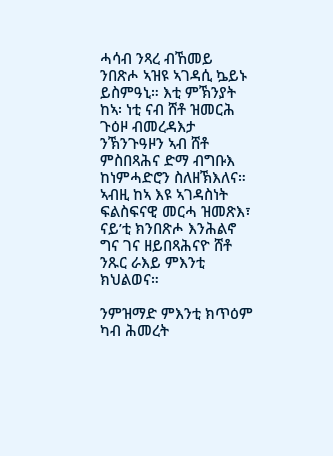ሓሳብ ንጻረ ብኸመይ ንበጽሖ ኣዝዩ ኣገዳሲ ኴይኑ ይስምዓኒ። እቲ ምኽንያት ከኣ፡ ነቲ ናብ ሸቶ ዝመርሕ ጉዕዞ ብመረዳእታ ንኽንጉዓዞን ኣብ ሸቶ ምስበጻሕና ድማ ብግቡእ ከነምሓድሮን ስለዘኽእለና። ኣብዚ ከኣ እዩ ኣገዳስነት ፍልስፍናዊ መርሓ ዝመጽእ፣ ናይ’ቲ ክንበጽሖ እንሕልኖ ግና ገና ዘይበጻሕናዮ ሸቶ ንጹር ራእይ ምእንቲ ክህልወና።

ንምዝማድ ምእንቲ ክጥዕም ካብ ሕመረት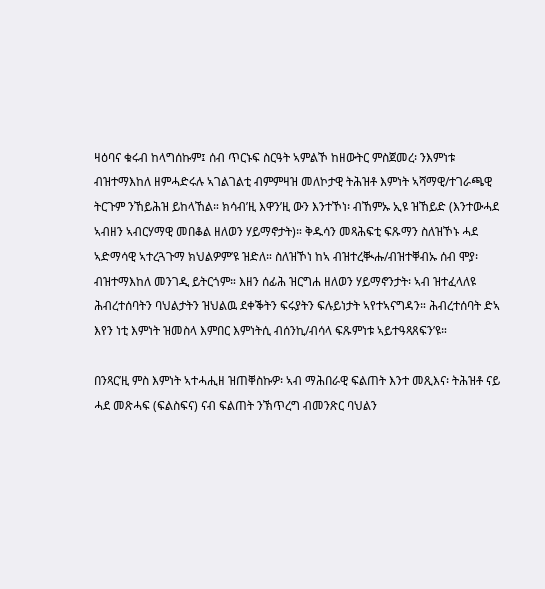ዛዕባና ቁሩብ ከላግሰኩም፤ ሰብ ጥርኑፍ ስርዓት ኣምልኾ ከዘውትር ምስጀመረ፡ ንእምነቱ ብዝተማእከለ ዘምሓድሩሉ ኣገልገልቲ ብምምዛዝ መለኮታዊ ትሕዝቶ እምነት ኣሻማዊ/ተገራጫዊ ትርጉም ንኸይሕዝ ይከላኸል። ክሳብ’ዚ እዋን’ዚ ውን እንተኾነ፡ ብኸምኡ ኢዩ ዝኸይድ (እንተውሓደ ኣብዘን ኣብርሃማዊ መበቆል ዘለወን ሃይማኖታት)። ቅዱሳን መጻሕፍቲ ፍጹማን ስለዝኾኑ ሓደ ኣድማሳዊ ኣተረጓጉማ ክህልዎም’ዩ ዝድለ። ስለዝኾነ ከኣ ብዝተረቚሑ/ብዝተቐብኡ ሰብ ሞያ፡ ብዝተማእከለ መንገዲ ይትርጎም። እዘን ሰፊሕ ዝርግሐ ዘለወን ሃይማኖንታት፡ ኣብ ዝተፈላለዩ ሕብረተሰባትን ባህልታትን ዝህልዉ ደቀቕትን ፍሩያትን ፍሉይነታት ኣየተኣናግዳን። ሕብረተሰባት ድኣ እየን ነቲ እምነት ዝመስላ እምበር እምነትሲ ብሰንኪ/ብሳላ ፍጹምነቱ ኣይተዓጻጸፍን’ዩ።

በንጻር’ዚ ምስ እምነት ኣተሓሒዘ ዝጠቐስኩዎ፡ ኣብ ማሕበራዊ ፍልጠት እንተ መጺእና፡ ትሕዝቶ ናይ ሓደ መጽሓፍ (ፍልስፍና) ናብ ፍልጠት ንኽጥረግ ብመንጽር ባህልን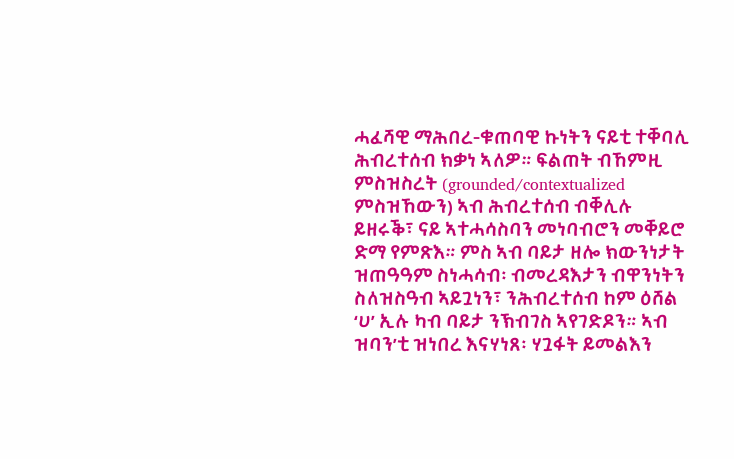ሓፈሻዊ ማሕበረ-ቁጠባዊ ኩነትን ናይቲ ተቐባሊ ሕብረተሰብ ክቃነ ኣለዎ። ፍልጠት ብኸምዚ ምስዝስረት (grounded/contextualized ምስዝኸውን) ኣብ ሕብረተሰብ ብቐሊሉ ይዘሩቕ፣ ናይ ኣተሓሳስባን መነባብሮን መቐይሮ ድማ የምጽእ። ምስ ኣብ ባይታ ዘሎ ክውንነታት ዝጠዓዓም ስነሓሳብ፡ ብመረዳእታን ብዋንነትን ስለዝስዓብ ኣይጓነን፣ ንሕብረተሰብ ከም ዕሸል ‘ሀ’ ኢሉ ካብ ባይታ ንኽብገስ ኣየገድዶን። ኣብ ዝባን’ቲ ዝነበረ እናሃነጸ፡ ሃጓፋት ይመልእን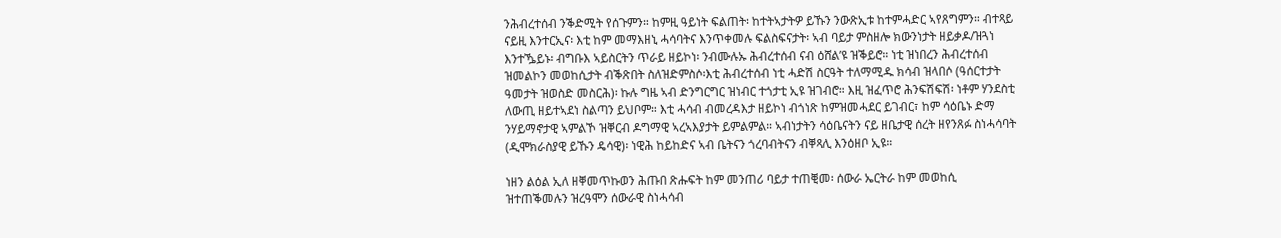ንሕብረተሰብ ንቕድሚት የሰጉምን። ከምዚ ዓይነት ፍልጠት፡ ከተትኣታትዎ ይኹን ንውጽኢቱ ከተምሓድር ኣየጸግምን። ብተጻይ ናይዚ እንተርኢና፡ እቲ ከም መማእዘኒ ሓሳባትና እንጥቀመሉ ፍልስፍናታት፡ ኣብ ባይታ ምስዘሎ ክውንነታት ዘይቃዶ/ዝጓነ እንተዄይኑ፡ ብግቡእ ኣይስርትን ጥራይ ዘይኮነ፡ ንብሙሉኡ ሕብረተሰብ ናብ ዕሸል’ዩ ዝቕይሮ። ነቲ ዝነበረን ሕብረተሰብ ዝመልኮን መወከሲታት ብቕጽበት ስለዝድምስሶ፡እቲ ሕብረተሰብ ነቲ ሓድሽ ስርዓት ተለማሚዱ ክሳብ ዝላበሶ (ዓሰርተታት ዓመታት ዝወስድ መስርሕ)፡ ኩሉ ግዜ ኣብ ድንግርግር ዝነብር ተጎታቲ ኢዩ ዝገብሮ። እዚ ዝፈጥሮ ሕንፍሽፍሽ፡ ነቶም ሃንደስቲ ለውጢ ዘይተኣደነ ስልጣን ይህቦም። እቲ ሓሳብ ብመረዳእታ ዘይኮነ ብጎነጽ ከምዝመሓደር ይገብር፣ ከም ሳዕቤኑ ድማ ንሃይማኖታዊ ኣምልኾ ዝቐርብ ዶግማዊ ኣረኣእያታት ይምልምል። ኣብነታትን ሳዕቤናትን ናይ ዘቤታዊ ሰረት ዘየንጸፉ ስነሓሳባት (ዲሞክራስያዊ ይኹን ዴሳዊ)፡ ነዊሕ ከይከድና ኣብ ቤትናን ጎረባብትናን ብቐጻሊ እንዕዘቦ ኢዩ።

ነዘን ልዕል ኢለ ዘቐመጥኩወን ሕጡበ ጽሑፍት ከም መንጠሪ ባይታ ተጠቒመ፡ ሰውራ ኤርትራ ከም መወከሲ ዝተጠቕመሉን ዝረዓሞን ሰውራዊ ስነሓሳብ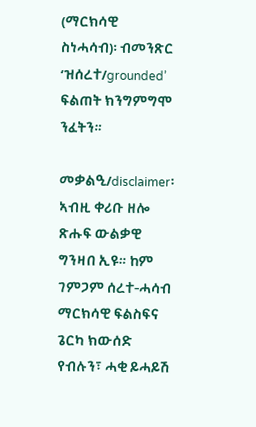(ማርክሳዊ ስነሓሳብ)፡ ብመንጽር ‘ዝሰረተ/grounded’ ፍልጠት ክንግምግሞ ንፈትን።

መቃልዒ/disclaimer፡ ኣብዚ ቀሪቡ ዘሎ ጽሑፍ ውልቃዊ ግንዛበ ኢዩ። ከም ገምጋም ሰረተ-ሓሳብ ማርክሳዊ ፍልስፍና ጌርካ ክውሰድ የብሉን፣ ሓቂ ይሓይሽ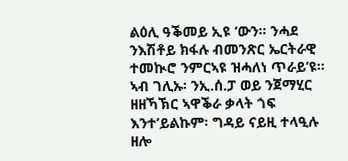ልዕሊ ዓቕመይ ኢዩ ‘ውን። ንሓደ ንእሽቶይ ክፋሉ ብመንጽር ኤርትራዊ ተመኲሮ ንምርኣዩ ዝሓለነ ጥራይ’ዩ። ኣብ ገሊኡ፡ ንኢ.ሰ.ፓ ወይ ንጀማሂር ዘዘኻኽር ኣዋቕራ ቃላት ጎፍ እንተ’ይልኩም፡ ግዳይ ናይዚ ተላዒሉ ዘሎ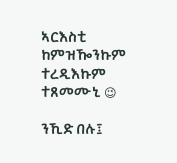ኣርእስቲ ከምዝዀንኩም ተረዲእኩም ተጸመሙኒ 😉

ንኺድ በሉ፤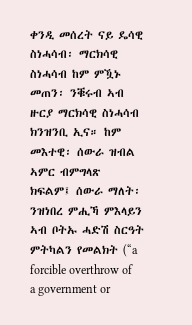ቀንዲ መሰረት ናይ ዴሳዊ ስነሓሳብ፡ ማርክሳዊ ስነሓሳብ ከም ምዃኑ መጠን፡ ንቑሩብ ኣብ ዙርያ ማርክሳዊ ስነሓሳብ ክንዝንቢ ኢና። ከም መእተዊ፡ ሰውራ ዝብል ኣምር ብምግላጽ ክፍልም፤ ሰውራ ማለት፡ ንዝነበረ ምሒኻ ምእላይን ኣብ ቦትኡ ሓድሽ ስርዓት ምትካልን የመልክት (“a forcible overthrow of a government or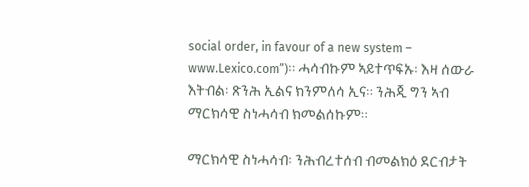social order, in favour of a new system – www.Lexico.com”)። ሓሳብኩም ኣይተጥፍኡ፡ እዛ ሰውራ እትብል፡ ጽንሕ ኢልና ክንምለሳ ኢና። ንሕጂ ግን ኣብ ማርክሳዊ ስነሓሳብ ክመልሰኩም።

ማርክሳዊ ስነሓሳብ፡ ንሕብረተሰብ ብመልክዕ ደርብታት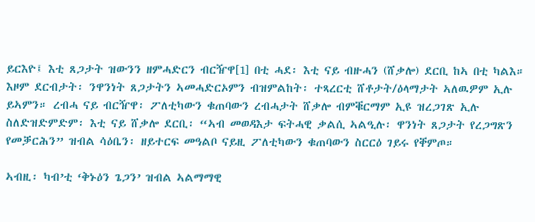ይርእዮ፤ እቲ ጸጋታት ዝውንን ዘምሓድርን ብርዥዋ[1] በቲ ሓደ፡ እቲ ናይ ብዙሓን (ሸቃሎ) ደርቢ ከኣ በቲ ካልእ። እዞም ደርብታት፡ ንዋንነት ጸጋታትን ኣመሓድርኦምን ብዝምልከት፡ ተጻረርቲ ሸቶታት/ዕላማታት ኣለዉዎም ኢሉ ይኣምን። ረብሓ ናይ ብርዥዋ፡ ፖለቲካውን ቁጠባውን ረብሓታት ሸቃሎ ብምቑርማም ኢዩ ዝረጋገጽ ኢሉ ስለድዝድምድም፡ እቲ ናይ ሸቃሎ ደርቢ፡ “ኣብ መወዳእታ ፍትሓዊ ቃልሲ ኣልዒሉ፡ ዋንነት ጸጋታት የረጋግጽን የመቓርሕን” ዝብል ሳዕቤን፡ ዘይተርፍ መዓልቦ ናይዚ ፖለቲካውን ቁጠባውን ስርርዕ ገይሩ የቐምጦ።

ኣብዚ፡ ካብ’ቲ ‘ቅኑዕን ጌጋን’ ዝብል ኣልማማዊ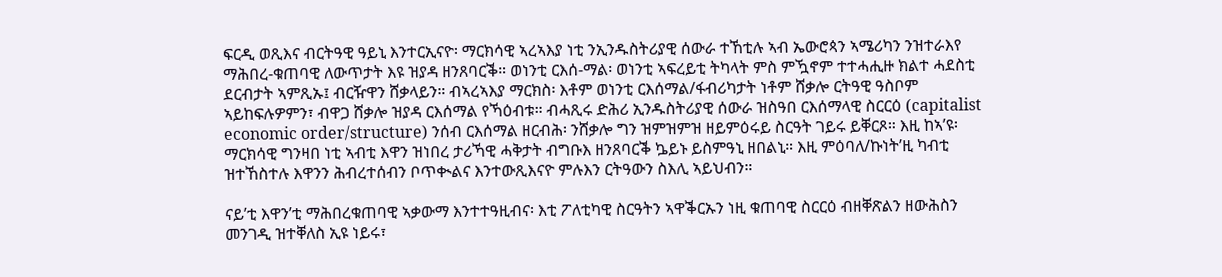ፍርዲ ወጺእና ብርትዓዊ ዓይኒ እንተርኢናዮ፡ ማርክሳዊ ኣረኣእያ ነቲ ንኢንዱስትሪያዊ ሰውራ ተኸቲሉ ኣብ ኤውሮጳን ኣሜሪካን ንዝተራእየ ማሕበረ-ቁጠባዊ ለውጥታት እዩ ዝያዳ ዘንጸባርቕ። ወነንቲ ርእሰ-ማል፡ ወነንቲ ኣፍረይቲ ትካላት ምስ ምዃኖም ተተሓሒዙ ክልተ ሓደስቲ ደርብታት ኣምጺኡ፤ ብርዥዋን ሸቃላይን። ብኣረኣእያ ማርክስ፡ እቶም ወነንቲ ርእሰማል/ፋብሪካታት ነቶም ሸቃሎ ርትዓዊ ዓስቦም ኣይከፍሉዎምን፣ ብዋጋ ሸቃሎ ዝያዳ ርእሰማል የኻዕብቱ። ብሓጺሩ ድሕሪ ኢንዱስትሪያዊ ሰውራ ዝስዓበ ርእሰማላዊ ስርርዕ (capitalist economic order/structure) ንሰብ ርእሰማል ዘርብሕ፡ ንሸቃሎ ግን ዝምዝምዝ ዘይምዕሩይ ስርዓት ገይሩ ይቐርጾ። እዚ ከኣ’ዩ፡ ማርክሳዊ ግንዛበ ነቲ ኣብቲ እዋን ዝነበረ ታሪኻዊ ሓቅታት ብግቡእ ዘንጸባርቕ ኴይኑ ይስምዓኒ ዘበልኒ። እዚ ምዕባለ/ኩነት’ዚ ካብቲ ዝተኸስተሉ እዋንን ሕብረተሰብን ቦጥቊልና እንተውጺእናዮ ምሉእን ርትዓውን ስእሊ ኣይህብን።

ናይ’ቲ እዋን’ቲ ማሕበረቁጠባዊ ኣቃውማ እንተተዓዚብና፡ እቲ ፖለቲካዊ ስርዓትን ኣዋቕርኡን ነዚ ቁጠባዊ ስርርዕ ብዘቐጽልን ዘውሕስን መንገዲ ዝተቐለስ ኢዩ ነይሩ፣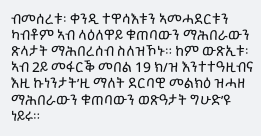ብመሰረቱ፡ ቀንዲ ተዋሳእቱን ኣመሓደርቱን ካብቶም ኣብ ላዕለዋይ ቁጠባውን ማሕበራውን ጽላታት ማሕበረሰብ ስለዝኾኑ። ከም ውጽኢቱ፡ ኣብ 2ይ መፋርቕ መበል 19 ክ/ዝ እንተተዓዚብና እዚ ኩነንታት’ዚ ማለት ደርባዊ መልክዕ ዝሓዘ ማሕበራውን ቁጠባውን ወጽዓታት ግሁድ’ዩ ነይሩ።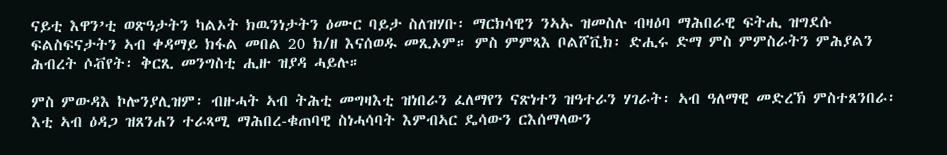ናይቲ እዋን’ቲ ወጽዓታትን ካልኦት ክዉንነታትን ዕሙር ባይታ ስለዝሃቡ፡ ማርክሳዊን ንኣኡ ዝመስሉ ብዛዕባ ማሕበራዊ ፍትሒ ዝግደሱ ፍልስፍናታትን ኣብ ቀዳማይ ክፋል መበል 20 ክ/ዘ እናሰወዱ መጺኦም። ምስ ምምጻእ ቦልሾቪክ፡ ድሒሩ ድማ ምስ ምምስራትን ምሕያልን ሕብረት ሶቭየት፡ ቅርጺ መንግስቲ ሒዙ ዝያዳ ሓይሉ።

ምስ ምውዳእ ኮሎንያሊዝም፡ ብዙሓት ኣብ ትሕቲ መግዛእቲ ዝነበራን ፈለማየን ናጽነተን ዝዓተራን ሃገራት፡ ኣብ ዓለማዊ መድረኽ ምስተጸንበራ፡ እቲ ኣብ ዕዳጋ ዝጸንሐን ተራጻሚ ማሕበረ-ቁጠባዊ ስነሓሳባት እምብኣር ዴሳውን ርእሰማላውን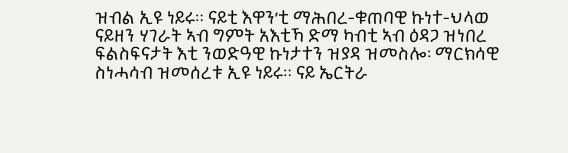ዝብል ኢዩ ነይሩ። ናይቲ እዋን’ቲ ማሕበረ-ቁጠባዊ ኩነተ-ህላወ ናይዘን ሃገራት ኣብ ግምት አእቲኻ ድማ ካብቲ ኣብ ዕዳጋ ዝነበረ ፍልስፍናታት እቲ ንወድዓዊ ኩነታተን ዝያዳ ዝመስሎ፡ ማርክሳዊ ስነሓሳብ ዝመሰረቱ ኢዩ ነይሩ። ናይ ኤርትራ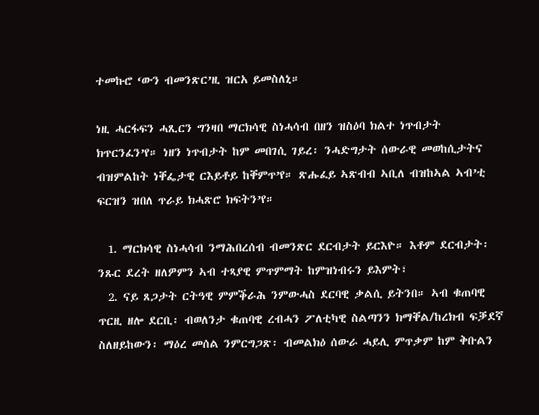ተመኩሮ ‘ውን ብመንጽር’ዚ ዝርአ ይመስለኒ።

ነዚ ሓርፋፍን ሓጺርን ግንዛበ ማርክሳዊ ስነሓሳብ በዘን ዝስዕባ ክልተ ነጥብታት ክጥርንፈን’የ። ነዘን ነጥብታት ከም መበገሲ ገይረ፡ ንሓድግታት ሰውራዊ መወከሲታትና ብዝምልከት ነቐፌታዊ ርእይቶይ ከቐምጥ’የ። ጽሑፈይ ኣጽብብ ኣቢለ ብዝከኣል ኣብ’ቲ ፍርዝን ዝበለ ጥራይ ክሓጽሮ ክፍትን’የ።

  1. ማርክሳዊ ስነሓሳብ ንማሕበረሰብ ብመንጽር ደርብታት ይርእዮ። እቶም ደርብታት፡ ንጹር ደረት ዘለዎምን ኣብ ተጻያዊ ምጥምማት ከምዝነብሩን ይእምት፣
  2. ናይ ጸጋታት ርትዓዊ ምምቕራሕ ንምውሓስ ደርባዊ ቃልሲ ይትንበ። ኣብ ቁጠባዊ ጥርዚ ዘሎ ደርቢ፡ ብወለንታ ቁጠባዊ ረብሓን ፖለቲካዊ ስልጣንን ክማቐል/ከረክብ ፍቓደኛ ስለዘይከውን፡ ማዕረ መሰል ንምርግጋጽ፡ ብመልክዕ ሰውራ ሓይሊ ምጥቃም ከም ቅቡልን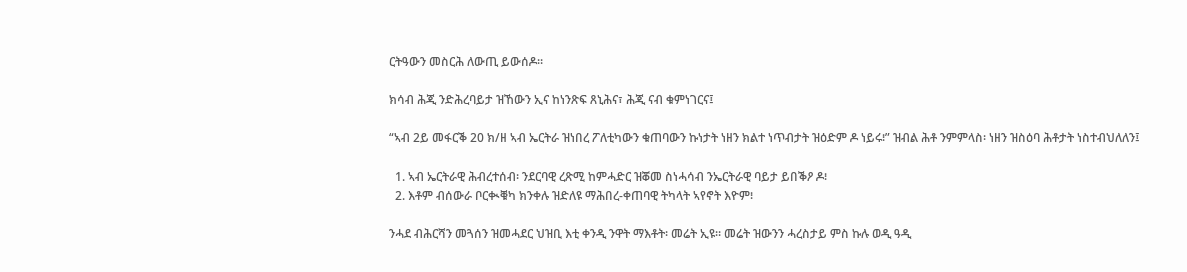ርትዓውን መስርሕ ለውጢ ይውሰዶ።

ክሳብ ሕጂ ንድሕረባይታ ዝኸውን ኢና ከነንጽፍ ጸኒሕና፣ ሕጂ ናብ ቁምነገርና፤

“ኣብ 2ይ መፋርቕ 20 ክ/ዘ ኣብ ኤርትራ ዝነበረ ፖለቲካውን ቁጠባውን ኩነታት ነዘን ክልተ ነጥብታት ዝዕድም ዶ ነይሩ፧” ዝብል ሕቶ ንምምላስ፡ ነዘን ዝስዕባ ሕቶታት ነስተብህለለን፤

  1. ኣብ ኤርትራዊ ሕብረተሰብ፡ ንደርባዊ ረጽሚ ከምሓድር ዝቖመ ስነሓሳብ ንኤርትራዊ ባይታ ይበቕዖ ዶ፧
  2. እቶም ብሰውራ ቦርቊቑካ ክንቀሉ ዝድለዩ ማሕበረ-ቀጠባዊ ትካላት ኣየኖት እዮም፧

ንሓደ ብሕርሻን መጓሰን ዝመሓደር ህዝቢ እቲ ቀንዲ ንዋት ማእቶት፡ መሬት ኢዩ። መሬት ዝውንን ሓረስታይ ምስ ኩሉ ወዲ ዓዲ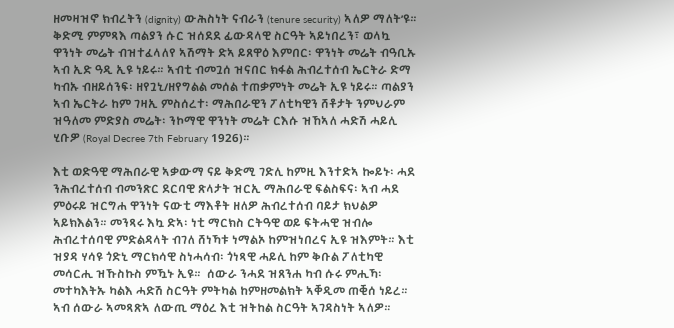ዘመዛዝኖ ክብረትን (dignity) ውሕስነት ናብራን (tenure security) ኣለዎ ማለት’ዩ። ቅድሚ ምምጻእ ጣልያን ሱር ዝሰደደ ፊውዳላዊ ስርዓት ኣይነበረን፣ ወላኳ ዋንነት መሬት ብዝተፈላለየ ኣሽማት ድኣ ይጸዋዕ እምበር፡ ዋንነት መሬት ብዓቢኡ ኣብ ኢድ ዓዲ ኢዩ ነይሩ። ኣብቲ ብመጓሰ ዝናበር ክፋል ሕብረተሰብ ኤርትራ ድማ ካብኡ ብዘይሰንፍ፡ ዘየጓኒ/ዘየግልል መሰል ተጠቃምነት መሬት ኢዩ ነይሩ። ጣልያን ኣብ ኤርትራ ከም ገዛኢ ምስሰረተ፡ ማሕበራዊን ፖለቲካዊን ሸቶታት ንምህራም ዝዓለመ ምድያስ መሬት፡ ንኮማዊ ዋንነት መሬት ርእሱ ዝኸኣለ ሓድሽ ሓይሊ ሂቡዎ (Royal Decree 7th February 1926)።

እቲ ወድዓዊ ማሕበራዊ ኣቃውማ ናይ ቅድሚ ገድሊ ከምዚ እንተድኣ ኰይኑ፡ ሓደ ንሕብረተሰብ ብመንጽር ደርባዊ ጽላታት ዝርኢ ማሕበራዊ ፍልስፍና፡ ኣብ ሓደ ምዕሩይ ዝርግሐ ዋንነት ናውቲ ማእቶት ዘለዎ ሕብረተሰብ ባይታ ክህልዎ ኣይክእልን። መንጻሩ እኳ ድኣ፡ ነቲ ማርክስ ርትዓዊ ወይ ፍትሓዊ ዝብሎ ሕብረተሰባዊ ምድልዳላት ብገለ ሸነኻቱ ነማልኦ ከምዝነበረና ኢዩ ዝእምት። እቲ ዝያዳ ሃሳዩ ጎድኒ ማርክሳዊ ስነሓሳብ፡ ጎነጻዊ ሓይሊ ከም ቅቡል ፖለቲካዊ መሳርሒ ዝኹስኩስ ምዃኑ ኢዩ።  ሰውራ ንሓደ ዝጸንሐ ካብ ሱሩ ምሒኻ፡ መተካእትኡ ካልእ ሓድሽ ስርዓት ምትካል ከምዘመልክት ኣቐዲመ ጠቒሰ ነይረ። ኣብ ሰውራ ኣመጻጽኣ ለውጢ ማዕረ እቲ ዝትከል ስርዓት ኣገዳስነት ኣለዎ።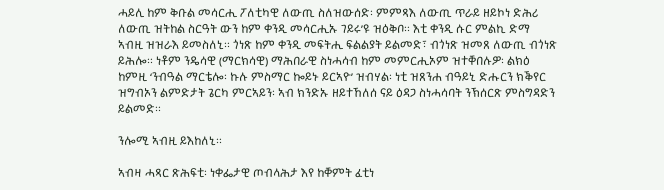ሓይሊ ከም ቅቡል መሳርሒ ፖለቲካዊ ለውጢ ስለዝውሰድ፡ ምምጻእ ለውጢ ጥራይ ዘይኮነ ድሕሪ ለውጢ ዝትከል ስርዓት ውን ከም ቀንዲ መሳርሒኡ ገይሩ’ዩ ዝዕቅቦ። እቲ ቀንዲ ሱር ምልኪ ድማ ኣብዚ ዝዝራእ ይመስለኒ። ጎነጽ ከም ቀንዲ መፍትሒ ፍልልያት ይልመድ፣ ብጎነጽ ዝመጸ ለውጢ ብጎነጽ ይሕሎ። ነቶም ንዴሳዊ (ማርክሳዊ) ማሕበራዊ ስነሓሳብ ከም መምርሒኦም ዝተቐበሉዎ፡ ልክዕ ከምዚ ‘ንብዓል ማርቴሎ፡ ኩሉ ምስማር ኰይኑ ይርኣዮ’ ዝብሃል፡ ነቲ ዝጸንሐ ብዓይኒ ድሑርን ክቕየር ዝግብኦን ልምድታት ጌርካ ምርኣይን፡ ኣብ ክንድኡ ዘይተኸለሰ ናይ ዕዳጋ ስነሓሳባት ንኽሰርጽ ምስግዳድን ይልመድ።

ንሎሚ ኣብዚ ይእከለኒ።

ኣብዛ ሓጻር ጽሕፍቲ፡ ነቀፌታዊ ጦብላሕታ እየ ከቐምት ፈቲነ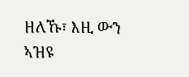ዘለኹ፣ እዚ ውን ኣዝዩ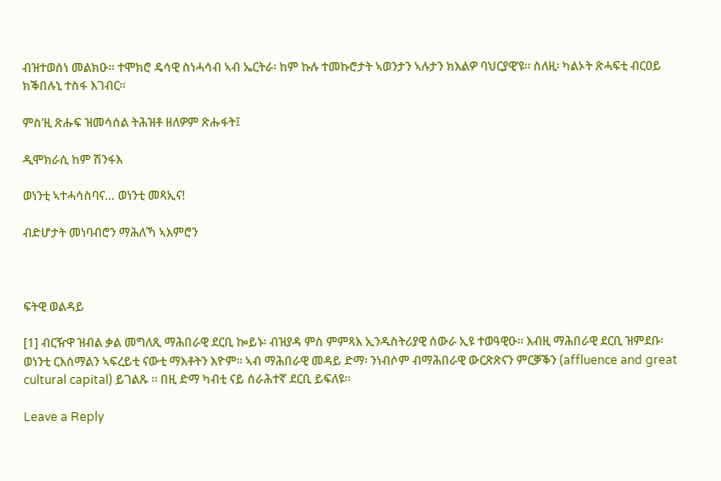ብዝተወሰነ መልክዑ። ተሞክሮ ዴሳዊ ስነሓሳብ ኣብ ኤርትራ፡ ከም ኩሉ ተመኩሮታት ኣወንታን ኣሉታን ክእልዎ ባህርያዊ’ዩ። ስለዚ፡ ካልኦት ጽሓፍቲ ብርዐይ ክቕበሉኒ ተስፋ እገብር።

ምስ’ዚ ጽሑፍ ዝመሳሰል ትሕዝቶ ዘለዎም ጽሑፋት፤

ዲሞክራሲ ከም ሽንፋእ

ወነንቲ ኣተሓሳስባና… ወነንቲ መጻኢና!

ብድሆታት መነባብሮን ማሕለኻ ኣእምሮን



ፍትዊ ወልዳይ

[1] ብርዥዋ ዝብል ቃል መግለጺ ማሕበራዊ ደርቢ ኰይኑ፡ ብዝያዳ ምስ ምምጻእ ኢንዱስትሪያዊ ሰውራ ኢዩ ተወዓዊዑ። እብዚ ማሕበራዊ ደርቢ ዝምደቡ፡ ወነንቲ ርእሰማልን ኣፍረይቲ ናውቲ ማእቶትን እዮም። ኣብ ማሕበራዊ መዳይ ድማ፡ ንነብሶም ብማሕበራዊ ውርጽጽናን ምርቓቕን (affluence and great cultural capital) ይገልጹ ። በዚ ድማ ካብቲ ናይ ሰራሕተኛ ደርቢ ይፍለዩ።

Leave a Reply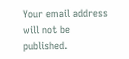Your email address will not be published.